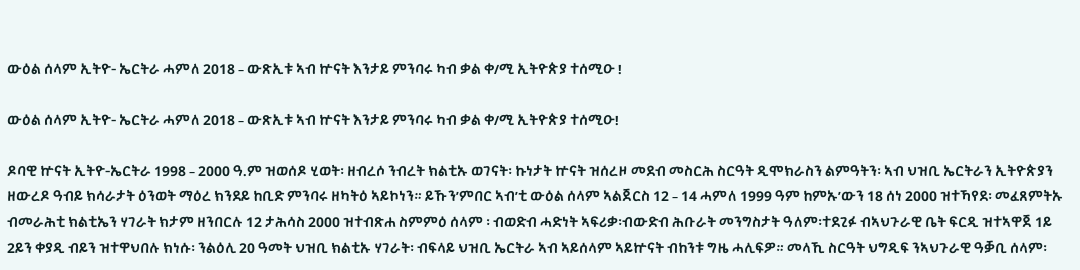ውዕል ሰላም ኢትዮ- ኤርትራ ሓምለ 2018 – ውጽኢቱ ኣብ ኵናት እንታይ ምንባሩ ካብ ቃል ቀ/ሚ ኢትዮጵያ ተሰሚዑ !

ውዕል ሰላም ኢትዮ- ኤርትራ ሓምለ 2018 – ውጽኢቱ ኣብ ኵናት እንታይ ምንባሩ ካብ ቃል ቀ/ሚ ኢትዮጵያ ተሰሚዑ!

ዶባዊ ኵናት ኢትዮ-ኤርትራ 1998 – 2000 ዓ.ም ዝወሰዶ ሂወት፡ ዘብረሶ ንብረት ክልቲኡ ወገናት፡ ኩነታት ኵናት ዝሰረዞ መደብ መስርሕ ስርዓት ዲሞክራስን ልምዓትን፡ ኣብ ህዝቢ ኤርትራን ኢትዮጵያን ዘውረዶ ዓብይ ክሳራታት ዕንወት ማዕረ ክንደይ ከቢድ ምንባሩ ዘካትዕ ኣይኮነን። ይኹን’ምበር ኣብ’ቲ ውዕል ሰላም ኣልጀርስ 12 – 14 ሓምለ 1999 ዓም ከምኡ’ውን 18 ሰነ 2000 ዝተኻየደ፡ መፈጸምትኡ ብመራሕቲ ክልቲኤን ሃገራት ክታም ዘንበርሉ 12 ታሕሳስ 2000 ዝተብጽሐ ስምምዕ ሰላም ፡ ብወድብ ሓድነት ኣፍሪቃ፡ብውድብ ሕቡራት መንግስታት ዓለም፡ተደጊፉ ብኣህጉራዊ ቤት ፍርዲ ዝተኣዋጀ 1ይ 2ይን ቀያዲ ብይን ዝተዋህበሉ ክነሱ፡ ንልዕሊ 20 ዓመት ህዝቢ ክልቲኡ ሃገራት፡ ብፍላይ ህዝቢ ኤርትራ ኣብ ኣይሰላም ኣይኵናት ብከንቱ ግዜ ሓሊፍዎ። መላኺ ስርዓት ህግዲፍ ንኣህጉራዊ ዓቓቢ ሰላም፡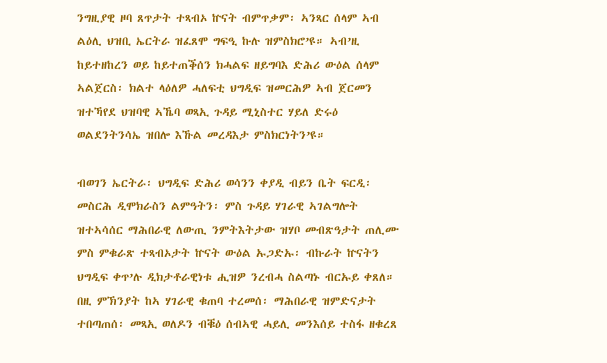ንግዚያዊ ዞባ ጸጥታት ተጻብኦ ኵናት ብምጥቃም፡ ኣንጻር ሰላም ኣብ ልዕሊ ህዝቢ ኤርትራ ዝፈጸሞ ግፍዒ ኩሉ ዝምስክሮ’ዩ። ኣብ’ዚ ከይተዘከረን ወይ ከይተጠቕሰን ክሓልፍ ዘይግባእ ድሕሪ ውዕል ሰላም ኣልጀርስ፡ ክልተ ላዕለዎ ሓለፍቲ ህግዲፍ ዝመርሕዎ ኣብ ጀርመን ዝተኻየደ ህዝባዊ ኣኼባ ወጻኢ ጉዳይ ሚኒስተር ሃይለ ድሩዕ ወልደንትንሳኤ ዝበሎ እኹል መረዳእታ ምስክርነትን’ዩ።

ብወገን ኤርትራ፡ ህግዲፍ ድሕሪ ወሳንን ቀያዲ ብይን ቤት ፍርዲ፡ መስርሕ ዲሞክራስን ልምዓትን፡ ምስ ጉዳይ ሃገራዊ ኣገልግሎት ዝተኣሳሰር ማሕበራዊ ለውጢ ንምትእትታው ዝሃቦ መብጽዓታት ጠሊሙ ምስ ምቁራጽ ተጻብኦታት ኵናት ውዕል ኡጋድኡ፡ ብኩራት ኵናትን ህግዲፍ ቀጥ’ሉ ዲክታቶራዊነቱ ሒዝዎ ንረብሓ ስልጣኑ ብርኡይ ቀጸለ። በዚ ምኽንያት ከኣ ሃገራዊ ቁጠባ ተረመሰ፡ ማሕበራዊ ዝምድናታት ተበጣጠሰ፡ መጻኢ ወለዶን ብቑዕ ሰብኣዊ ሓይሊ መንእሰይ ተስፋ ዘቁረጸ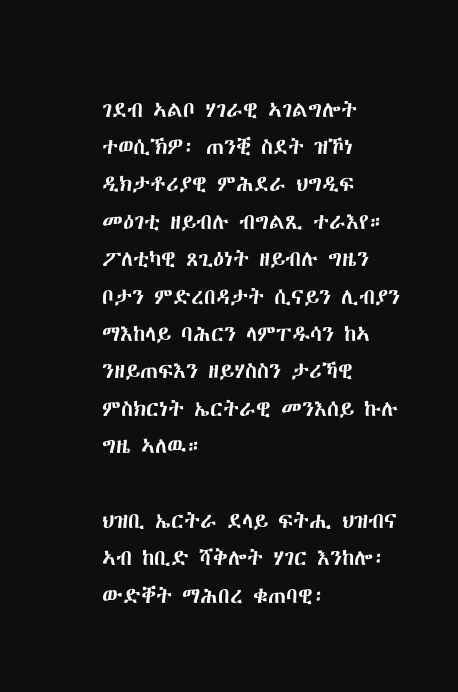ገደብ ኣልቦ ሃገራዊ ኣገልግሎት ተወሲኽዎ፡ ጠንቒ ስደት ዝኾነ ዲክታቶሪያዊ ምሕደራ ህግዲፍ መዕገቲ ዘይብሉ ብግልጺ ተራእየ። ፖለቲካዊ ጸጊዕነት ዘይብሉ ግዜን ቦታን ምድረበዳታት ሲናይን ሊብያን ማእከላይ ባሕርን ላምፐዱሳን ከኣ ንዘይጠፍእን ዘይሃስስን ታሪኻዊ ምስክርነት ኤርትራዊ መንእሰይ ኩሉ ግዜ ኣለዉ።

ህዝቢ ኤርትራ ደላይ ፍትሒ ህዝብና ኣብ ከቢድ ሻቅሎት ሃገር እንከሎ፡ ውድቐት ማሕበረ ቁጠባዊ፡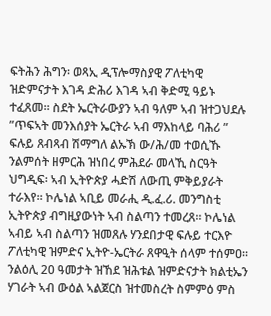ፍትሕን ሕግን፡ ወጻኢ ዲፕሎማስያዊ ፖለቲካዊ ዝድምናታት እገዳ ድሕሪ እገዳ ኣብ ቅድሚ ዓይኑ ተፈጸመ። ስደት ኤርትራውያን ኣብ ዓለም ኣብ ዝተጋህደሉ ”ጥፍኣት መንእሰያት ኤርትራ ኣብ ማእከላይ ባሕሪ ” ፍሉይ ጸብጻብ ሽማግለ ልኡኽ ው/ሕ/መ ተወሲኹ ንልምሰት ዘምርሕ ዝነበረ ምሕደራ መላኺ ስርዓት ህግዲፍ፡ ኣብ ኢትዮጵያ ሓድሽ ለውጢ ምቅይያራት ተራእየ። ኮሌነል ኣቢይ መራሒ ዲ.ፈ.ሪ. መንግስቲ ኢትዮጵያ ብግዚያውነት ኣብ ስልጣን ተመረጸ። ኮሌነል ኣብይ ኣብ ስልጣን ዝመጸሉ ሃንደበታዊ ፍሉይ ተርእዮ ፖለቲካዊ ዝምድና ኢትዮ-ኤርትራ ጸዋዒት ሰላም ተሰምዐ። ንልዕሊ 20 ዓመታት ዝኸደ ዝሕቱል ዝምድናታት ክልቲኤን ሃገራት ኣብ ውዕል ኣልጀርስ ዝተመስረት ስምምዕ ምስ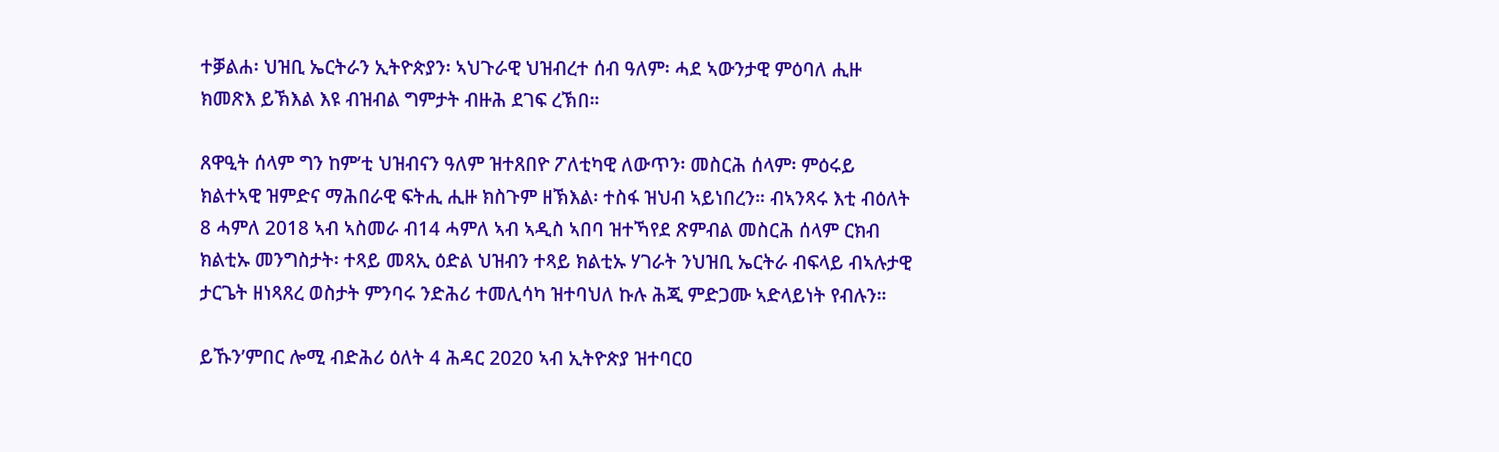ተቓልሐ፡ ህዝቢ ኤርትራን ኢትዮጵያን፡ ኣህጉራዊ ህዝብረተ ሰብ ዓለም፡ ሓደ ኣውንታዊ ምዕባለ ሒዙ ክመጽእ ይኽእል እዩ ብዝብል ግምታት ብዙሕ ደገፍ ረኽበ።

ጸዋዒት ሰላም ግን ከም’ቲ ህዝብናን ዓለም ዝተጸበዮ ፖለቲካዊ ለውጥን፡ መስርሕ ሰላም፡ ምዕሩይ ክልተኣዊ ዝምድና ማሕበራዊ ፍትሒ ሒዙ ክስጉም ዘኽእል፡ ተስፋ ዝህብ ኣይነበረን። ብኣንጻሩ እቲ ብዕለት 8 ሓምለ 2018 ኣብ ኣስመራ ብ14 ሓምለ ኣብ ኣዲስ ኣበባ ዝተኻየደ ጽምብል መስርሕ ሰላም ርክብ ክልቲኡ መንግስታት፡ ተጻይ መጻኢ ዕድል ህዝብን ተጻይ ክልቲኡ ሃገራት ንህዝቢ ኤርትራ ብፍላይ ብኣሉታዊ ታርጌት ዘነጻጸረ ወስታት ምንባሩ ንድሕሪ ተመሊሳካ ዝተባህለ ኩሉ ሕጂ ምድጋሙ ኣድላይነት የብሉን።

ይኹን’ምበር ሎሚ ብድሕሪ ዕለት 4 ሕዳር 2020 ኣብ ኢትዮጵያ ዝተባርዐ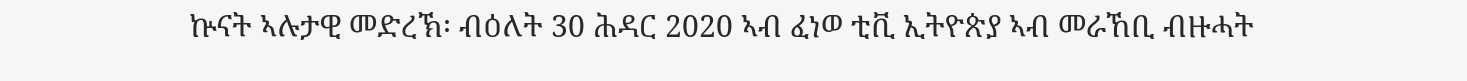ኵናት ኣሉታዊ መድረኽ፡ ብዕለት 30 ሕዳር 2020 ኣብ ፈነወ ቲቪ ኢትዮጵያ ኣብ መራኸቢ ብዙሓት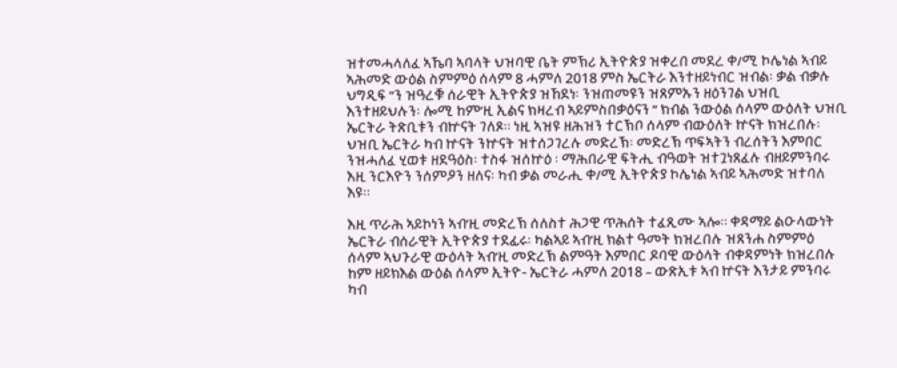ዝተመሓላለፈ ኣኼባ ኣባላት ህዝባዊ ቤት ምኽሪ ኢትዮጵያ ዝቀረበ መደረ ቀ/ሚ ኮሌነል ኣብይ ኣሕመድ ውዕል ስምምዕ ሰላም 8 ሓምለ 2018 ምስ ኤርትራ እንተዘይነብር ዝብል፡ ቃል ብቃሉ ህግዲፍ ”ን ዝዓረቑ ሰራዊት ኢትዮጵያ ዝኸደነ፡ ንዝጠመዩን ዝጸምኡን ዘዕንገል ህዝቢ እንተዘይህሉን፡ ሎሚ ከም’ዚ ኢልና ክዛረብ ኣይምስበቃዕናን ” ክብል ንውዕል ሰላም ውዕለት ህዝቢ ኤርትራ ትጽቢቱን ብኵናት ገለጾ። ነዚ ኣዝዩ ዘሕዝን ተርኽቦ ሰላም ብውዕለት ኵናት ክዝረበሉ፡ ህዝቢ ኤርትራ ካብ ኵናት ንኵናት ዝተሰጋገረሉ መድረኽ፡ መድረኽ ጥፍኣትን ብረሰትን እምበር ንዝሓለፈ ሂወቱ ዘደዓዕስ፡ ተስፋ ዝሰኵዕ ፡ ማሕበራዊ ፍትሒ ብዓወት ዝተጓነጸፈሉ ብዘይምንባሩ እዚ ንርእዮን ንሰምዖን ዘለና፡ ካብ ቃል መራሒ ቀ/ሚ ኢትዮጵያ ኮሌነል ኣብይ ኣሕመድ ዝተባለ እዩ።

እዚ ጥራሕ ኣይኮነን ኣብ’ዚ መድረኽ ሰለስተ ሕጋዊ ጥሕሰት ተፈጺሙ ኣሎ። ቀዳማይ ልዑላውነት ኤርትራ ብሰራዊት ኢትዮጵያ ተደፊሩ፡ ካልኣይ ኣብ’ዚ ክልተ ዓመት ክዝረበሉ ዝጸንሐ ስምምዕ ሰላም ኣህጉራዊ ውዕላት ኣብ’ዚ መድረኽ ልምዓት እምበር ዶባዊ ውዕላት ብቀዳምነት ክዝረበሉ ከም ዘይክእል ውዕል ሰላም ኢትዮ- ኤርትራ ሓምለ 2018 – ውጽኢቱ ኣብ ኵናት እንታይ ምንባሩ ካብ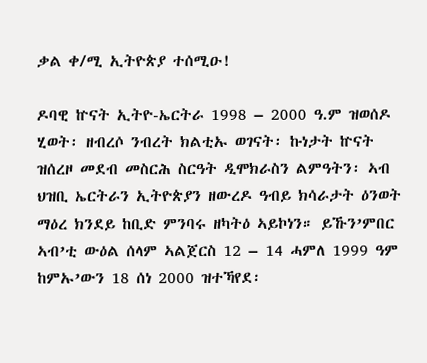ቃል ቀ/ሚ ኢትዮጵያ ተሰሚዑ!

ዶባዊ ኵናት ኢትዮ-ኤርትራ 1998 – 2000 ዓ.ም ዝወሰዶ ሂወት፡ ዘብረሶ ንብረት ክልቲኡ ወገናት፡ ኩነታት ኵናት ዝሰረዞ መደብ መስርሕ ስርዓት ዲሞክራስን ልምዓትን፡ ኣብ ህዝቢ ኤርትራን ኢትዮጵያን ዘውረዶ ዓብይ ክሳራታት ዕንወት ማዕረ ክንደይ ከቢድ ምንባሩ ዘካትዕ ኣይኮነን። ይኹን’ምበር ኣብ’ቲ ውዕል ሰላም ኣልጀርስ 12 – 14 ሓምለ 1999 ዓም ከምኡ’ውን 18 ሰነ 2000 ዝተኻየደ፡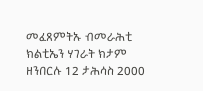መፈጸምትኡ ብመራሕቲ ክልቲኤን ሃገራት ክታም ዘንበርሉ 12 ታሕሳስ 2000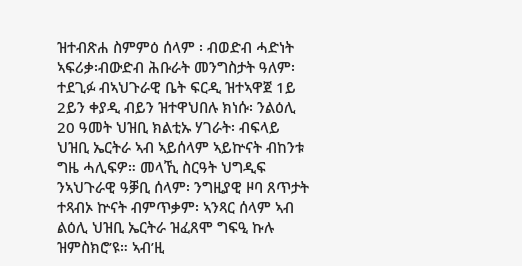ዝተብጽሐ ስምምዕ ሰላም ፡ ብወድብ ሓድነት ኣፍሪቃ፡ብውድብ ሕቡራት መንግስታት ዓለም፡ተደጊፉ ብኣህጉራዊ ቤት ፍርዲ ዝተኣዋጀ 1ይ 2ይን ቀያዲ ብይን ዝተዋህበሉ ክነሱ፡ ንልዕሊ 20 ዓመት ህዝቢ ክልቲኡ ሃገራት፡ ብፍላይ ህዝቢ ኤርትራ ኣብ ኣይሰላም ኣይኵናት ብከንቱ ግዜ ሓሊፍዎ። መላኺ ስርዓት ህግዲፍ ንኣህጉራዊ ዓቓቢ ሰላም፡ ንግዚያዊ ዞባ ጸጥታት ተጻብኦ ኵናት ብምጥቃም፡ ኣንጻር ሰላም ኣብ ልዕሊ ህዝቢ ኤርትራ ዝፈጸሞ ግፍዒ ኩሉ ዝምስክሮ’ዩ። ኣብ’ዚ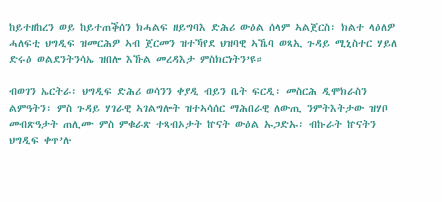ከይተዘከረን ወይ ከይተጠቕሰን ክሓልፍ ዘይግባእ ድሕሪ ውዕል ሰላም ኣልጀርስ፡ ክልተ ላዕለዎ ሓለፍቲ ህግዲፍ ዝመርሕዎ ኣብ ጀርመን ዝተኻየደ ህዝባዊ ኣኼባ ወጻኢ ጉዳይ ሚኒስተር ሃይለ ድሩዕ ወልደንትንሳኤ ዝበሎ እኹል መረዳእታ ምስክርነትን’ዩ።

ብወገን ኤርትራ፡ ህግዲፍ ድሕሪ ወሳንን ቀያዲ ብይን ቤት ፍርዲ፡ መስርሕ ዲሞክራስን ልምዓትን፡ ምስ ጉዳይ ሃገራዊ ኣገልግሎት ዝተኣሳሰር ማሕበራዊ ለውጢ ንምትእትታው ዝሃቦ መብጽዓታት ጠሊሙ ምስ ምቁራጽ ተጻብኦታት ኵናት ውዕል ኡጋድኡ፡ ብኩራት ኵናትን ህግዲፍ ቀጥ’ሉ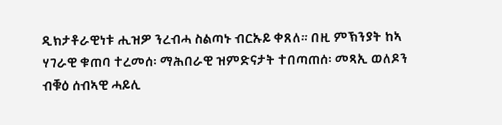ዲክታቶራዊነቱ ሒዝዎ ንረብሓ ስልጣኑ ብርኡይ ቀጸለ። በዚ ምኽንያት ከኣ ሃገራዊ ቁጠባ ተረመሰ፡ ማሕበራዊ ዝምድናታት ተበጣጠሰ፡ መጻኢ ወለዶን ብቑዕ ሰብኣዊ ሓይሊ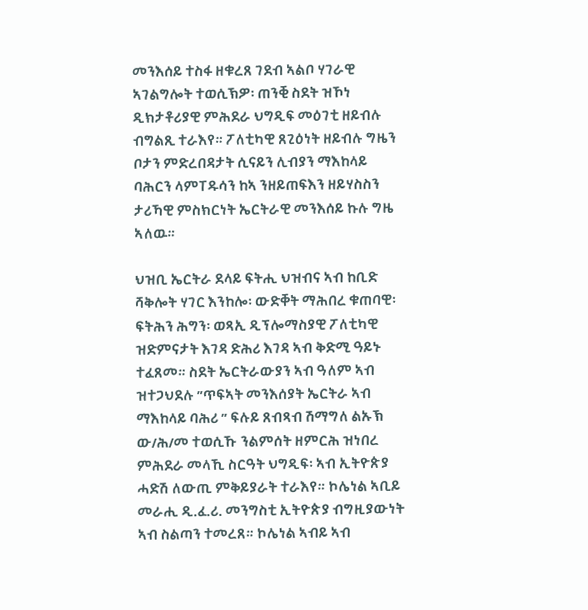መንእሰይ ተስፋ ዘቁረጸ ገደብ ኣልቦ ሃገራዊ ኣገልግሎት ተወሲኽዎ፡ ጠንቒ ስደት ዝኾነ ዲክታቶሪያዊ ምሕደራ ህግዲፍ መዕገቲ ዘይብሉ ብግልጺ ተራእየ። ፖለቲካዊ ጸጊዕነት ዘይብሉ ግዜን ቦታን ምድረበዳታት ሲናይን ሊብያን ማእከላይ ባሕርን ላምፐዱሳን ከኣ ንዘይጠፍእን ዘይሃስስን ታሪኻዊ ምስክርነት ኤርትራዊ መንእሰይ ኩሉ ግዜ ኣለዉ።

ህዝቢ ኤርትራ ደላይ ፍትሒ ህዝብና ኣብ ከቢድ ሻቅሎት ሃገር እንከሎ፡ ውድቐት ማሕበረ ቁጠባዊ፡ ፍትሕን ሕግን፡ ወጻኢ ዲፕሎማስያዊ ፖለቲካዊ ዝድምናታት እገዳ ድሕሪ እገዳ ኣብ ቅድሚ ዓይኑ ተፈጸመ። ስደት ኤርትራውያን ኣብ ዓለም ኣብ ዝተጋህደሉ ”ጥፍኣት መንእሰያት ኤርትራ ኣብ ማእከላይ ባሕሪ ” ፍሉይ ጸብጻብ ሽማግለ ልኡኽ ው/ሕ/መ ተወሲኹ ንልምሰት ዘምርሕ ዝነበረ ምሕደራ መላኺ ስርዓት ህግዲፍ፡ ኣብ ኢትዮጵያ ሓድሽ ለውጢ ምቅይያራት ተራእየ። ኮሌነል ኣቢይ መራሒ ዲ.ፈ.ሪ. መንግስቲ ኢትዮጵያ ብግዚያውነት ኣብ ስልጣን ተመረጸ። ኮሌነል ኣብይ ኣብ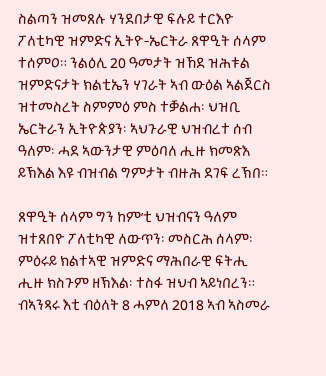ስልጣን ዝመጸሉ ሃንደበታዊ ፍሉይ ተርእዮ ፖለቲካዊ ዝምድና ኢትዮ-ኤርትራ ጸዋዒት ሰላም ተሰምዐ። ንልዕሊ 20 ዓመታት ዝኸደ ዝሕቱል ዝምድናታት ክልቲኤን ሃገራት ኣብ ውዕል ኣልጀርስ ዝተመስረት ስምምዕ ምስ ተቓልሐ፡ ህዝቢ ኤርትራን ኢትዮጵያን፡ ኣህጉራዊ ህዝብረተ ሰብ ዓለም፡ ሓደ ኣውንታዊ ምዕባለ ሒዙ ክመጽእ ይኽእል እዩ ብዝብል ግምታት ብዙሕ ደገፍ ረኽበ።

ጸዋዒት ሰላም ግን ከም’ቲ ህዝብናን ዓለም ዝተጸበዮ ፖለቲካዊ ለውጥን፡ መስርሕ ሰላም፡ ምዕሩይ ክልተኣዊ ዝምድና ማሕበራዊ ፍትሒ ሒዙ ክስጉም ዘኽእል፡ ተስፋ ዝህብ ኣይነበረን። ብኣንጻሩ እቲ ብዕለት 8 ሓምለ 2018 ኣብ ኣስመራ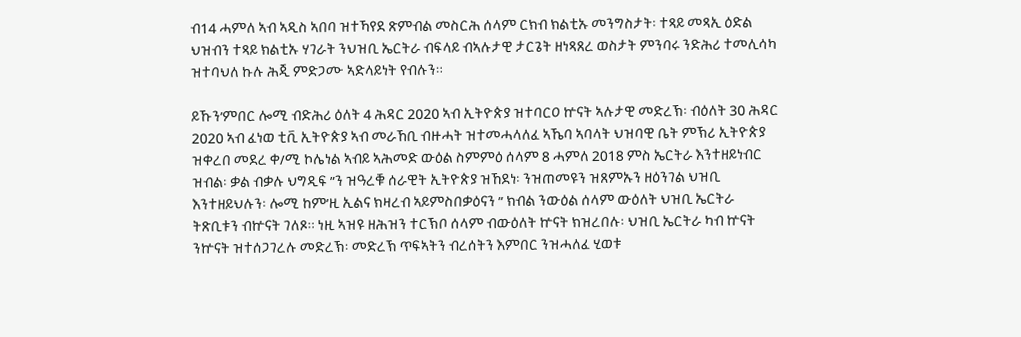ብ14 ሓምለ ኣብ ኣዲስ ኣበባ ዝተኻየደ ጽምብል መስርሕ ሰላም ርክብ ክልቲኡ መንግስታት፡ ተጻይ መጻኢ ዕድል ህዝብን ተጻይ ክልቲኡ ሃገራት ንህዝቢ ኤርትራ ብፍላይ ብኣሉታዊ ታርጌት ዘነጻጸረ ወስታት ምንባሩ ንድሕሪ ተመሊሳካ ዝተባህለ ኩሉ ሕጂ ምድጋሙ ኣድላይነት የብሉን።

ይኹን’ምበር ሎሚ ብድሕሪ ዕለት 4 ሕዳር 2020 ኣብ ኢትዮጵያ ዝተባርዐ ኵናት ኣሉታዊ መድረኽ፡ ብዕለት 30 ሕዳር 2020 ኣብ ፈነወ ቲቪ ኢትዮጵያ ኣብ መራኸቢ ብዙሓት ዝተመሓላለፈ ኣኼባ ኣባላት ህዝባዊ ቤት ምኽሪ ኢትዮጵያ ዝቀረበ መደረ ቀ/ሚ ኮሌነል ኣብይ ኣሕመድ ውዕል ስምምዕ ሰላም 8 ሓምለ 2018 ምስ ኤርትራ እንተዘይነብር ዝብል፡ ቃል ብቃሉ ህግዲፍ ”ን ዝዓረቑ ሰራዊት ኢትዮጵያ ዝኸደነ፡ ንዝጠመዩን ዝጸምኡን ዘዕንገል ህዝቢ እንተዘይህሉን፡ ሎሚ ከም’ዚ ኢልና ክዛረብ ኣይምስበቃዕናን ” ክብል ንውዕል ሰላም ውዕለት ህዝቢ ኤርትራ ትጽቢቱን ብኵናት ገለጾ። ነዚ ኣዝዩ ዘሕዝን ተርኽቦ ሰላም ብውዕለት ኵናት ክዝረበሉ፡ ህዝቢ ኤርትራ ካብ ኵናት ንኵናት ዝተሰጋገረሉ መድረኽ፡ መድረኽ ጥፍኣትን ብረሰትን እምበር ንዝሓለፈ ሂወቱ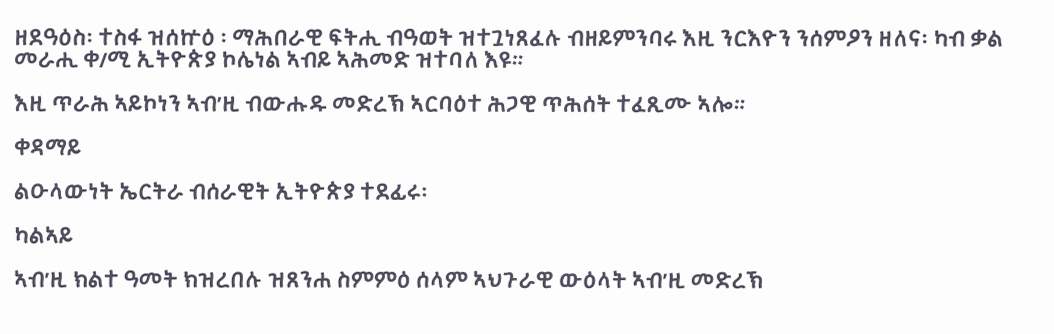ዘደዓዕስ፡ ተስፋ ዝሰኵዕ ፡ ማሕበራዊ ፍትሒ ብዓወት ዝተጓነጸፈሉ ብዘይምንባሩ እዚ ንርእዮን ንሰምዖን ዘለና፡ ካብ ቃል መራሒ ቀ/ሚ ኢትዮጵያ ኮሌነል ኣብይ ኣሕመድ ዝተባለ እዩ።

እዚ ጥራሕ ኣይኮነን ኣብ’ዚ ብውሑዱ መድረኽ ኣርባዕተ ሕጋዊ ጥሕሰት ተፈጺሙ ኣሎ።

ቀዳማይ

ልዑላውነት ኤርትራ ብሰራዊት ኢትዮጵያ ተደፊሩ፡

ካልኣይ

ኣብ’ዚ ክልተ ዓመት ክዝረበሉ ዝጸንሐ ስምምዕ ሰላም ኣህጉራዊ ውዕላት ኣብ’ዚ መድረኽ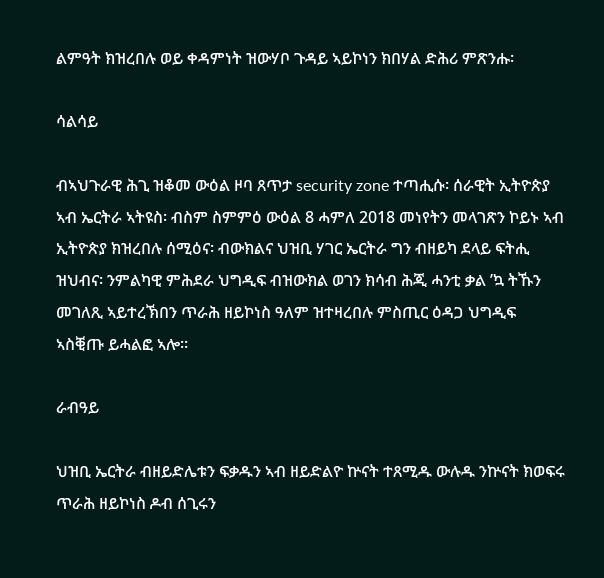ልምዓት ክዝረበሉ ወይ ቀዳምነት ዝውሃቦ ጉዳይ ኣይኮነን ክበሃል ድሕሪ ምጽንሑ፡

ሳልሳይ

ብኣህጉራዊ ሕጊ ዝቆመ ውዕል ዞባ ጸጥታ security zone ተጣሒሱ፡ ሰራዊት ኢትዮጵያ ኣብ ኤርትራ ኣትዩስ፡ ብስም ስምምዕ ውዕል 8 ሓምለ 2018 መነየትን መላገጽን ኮይኑ ኣብ ኢትዮጵያ ክዝረበሉ ሰሚዕና፡ ብውክልና ህዝቢ ሃገር ኤርትራ ግን ብዘይካ ደላይ ፍትሒ ዝህብና፡ ንምልካዊ ምሕደራ ህግዲፍ ብዝውክል ወገን ክሳብ ሕጂ ሓንቲ ቃል ’ኳ ትኹን መገለጺ ኣይተረኽበን ጥራሕ ዘይኮነስ ዓለም ዝተዛረበሉ ምስጢር ዕዳጋ ህግዲፍ ኣስቒጡ ይሓልፎ ኣሎ።

ራብዓይ

ህዝቢ ኤርትራ ብዘይድሌቱን ፍቃዱን ኣብ ዘይድልዮ ኵናት ተጸሚዱ ውሉዱ ንኵናት ክወፍሩ ጥራሕ ዘይኮነስ ዶብ ሰጊሩን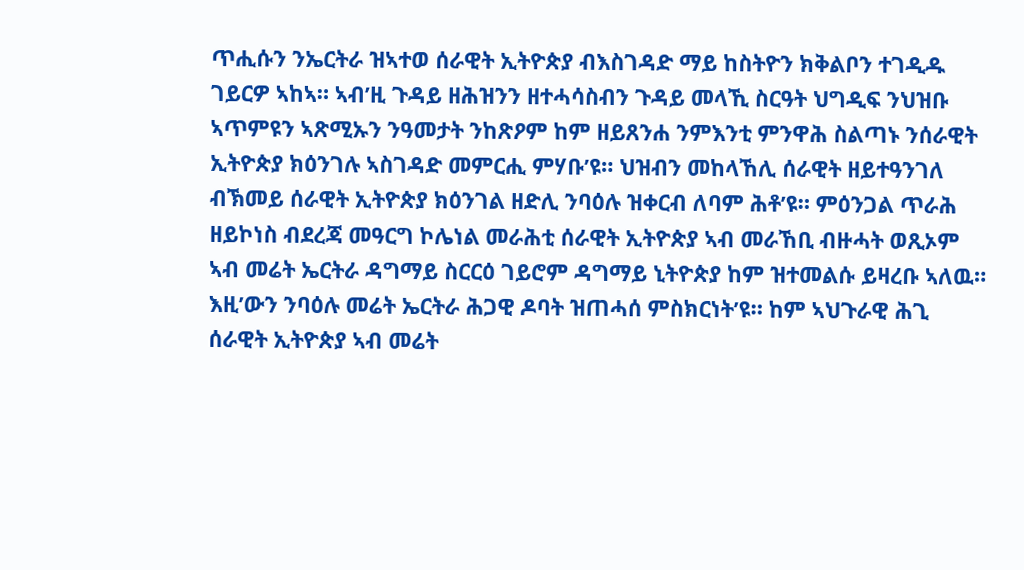ጥሒሱን ንኤርትራ ዝኣተወ ሰራዊት ኢትዮጵያ ብእስገዳድ ማይ ከስትዮን ክቅልቦን ተገዲዱ ገይርዎ ኣከኣ። ኣብ’ዚ ጉዳይ ዘሕዝንን ዘተሓሳስብን ጉዳይ መላኺ ስርዓት ህግዲፍ ንህዝቡ ኣጥምዩን ኣጽሚኡን ንዓመታት ንከጽዖም ከም ዘይጸንሐ ንምእንቲ ምንዋሕ ስልጣኑ ንሰራዊት ኢትዮጵያ ክዕንገሉ ኣስገዳድ መምርሒ ምሃቡ’ዩ። ህዝብን መከላኸሊ ሰራዊት ዘይተዓንገለ ብኽመይ ሰራዊት ኢትዮጵያ ክዕንገል ዘድሊ ንባዕሉ ዝቀርብ ለባም ሕቶ’ዩ። ምዕንጋል ጥራሕ ዘይኮነስ ብደረጃ መዓርግ ኮሌነል መራሕቲ ሰራዊት ኢትዮጵያ ኣብ መራኸቢ ብዙሓት ወጺኦም ኣብ መሬት ኤርትራ ዳግማይ ስርርዕ ገይሮም ዳግማይ ኒትዮጵያ ከም ዝተመልሱ ይዛረቡ ኣለዉ። እዚ’ውን ንባዕሉ መሬት ኤርትራ ሕጋዊ ዶባት ዝጠሓሰ ምስክርነት’ዩ። ከም ኣህጉራዊ ሕጊ ሰራዊት ኢትዮጵያ ኣብ መሬት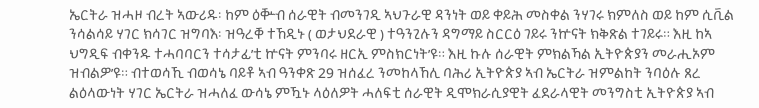ኤርትራ ዝሓዞ ብረት ኣውሪዱ፡ ከም ዕቝብ ሰራዊት ብመንገዲ ኣህጉራዊ ዳንነት ወይ ቀይሕ መስቀል ንሃገሩ ክምለስ ወይ ከም ሲቪል ንሳልሳይ ሃገር ክሳገር ዝግባእ፡ ዝዓረቐ ተኸዲኑ ( ወታህደራዊ ) ተዓንጊሉን ዳግማይ ስርርዕ ገይሩ ንኵናት ክቅጽል ተገይሩ። እዚ ከኣ ህግዲፍ ብቀንዱ ተሓባባርን ተሳታፊ’ቲ ኵናት ምንባሩ ዘርኢ ምስክርነት’ዩ። እዚ ኩሉ ሰራዊት ምክልኻል ኢትዮጵያን መራሒኦም ዝብልዎ’ዩ። ብተወሳኺ ብወሳኔ ባይቶ ኣብ ዓንቀጽ 29 ዝሰፈረ ንመከላኸሊ ባሕሪ ኢትዮጵያ ኣብ ኤርትራ ዝምልከት ንባዕሉ ጸረ ልዕላውነት ሃገር ኤርትራ ዝሓለፈ ውሳኔ ምዃኑ ላዕለዎት ሓለፍቲ ሰራዊት ዲሞክራሲያዊት ፈደራላዊት መንግስቲ ኢትዮጵያ ኣብ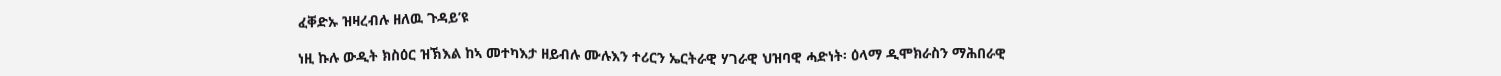ፈቐድኡ ዝዛረብሉ ዘለዉ ጉዳይ’ዩ

ነዚ ኩሉ ውዲት ክስዕር ዝኽእል ከኣ መተካእታ ዘይብሉ ሙሉእን ተሪርን ኤርትራዊ ሃገራዊ ህዝባዊ ሓድነት፡ ዕላማ ዲሞክራስን ማሕበራዊ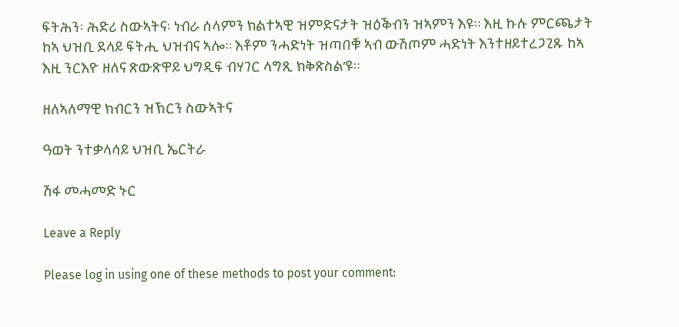ፍትሕን፡ ሕድሪ ስውኣትና፡ ነብራ ሰላምን ክልተኣዊ ዝምድናታት ዝዕቕብን ዝኣምን እዩ። እዚ ኩሉ ምርጫታት ከኣ ህዝቢ ደላይ ፍትሒ ህዝብና ኣሎ። እቶም ንሓድነት ዝጣበቑ ኣብ ውሽጦም ሓድነት እንተዘይተረጋጊጹ ከኣ እዚ ንርእዮ ዘለና ጽውጽዋይ ህግዲፍ ብሃገር ላግጺ ክቅጽስል’ዩ።

ዘለኣለማዊ ክብርን ዝኽርን ስውኣትና

ዓወት ንተቃላሳይ ህዝቢ ኤርትራ

ሽፋ መሓመድ ኑር

Leave a Reply

Please log in using one of these methods to post your comment: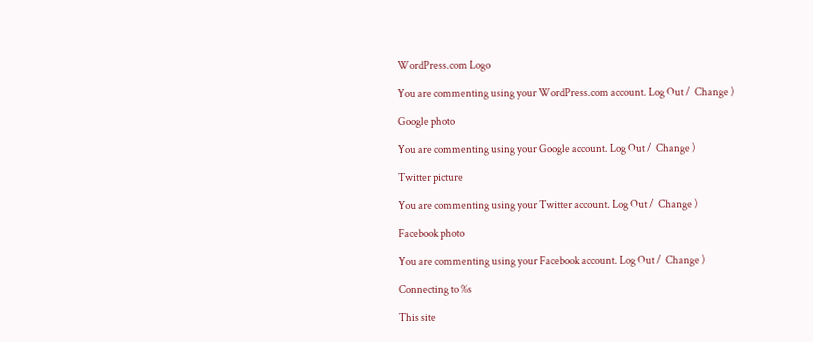WordPress.com Logo

You are commenting using your WordPress.com account. Log Out /  Change )

Google photo

You are commenting using your Google account. Log Out /  Change )

Twitter picture

You are commenting using your Twitter account. Log Out /  Change )

Facebook photo

You are commenting using your Facebook account. Log Out /  Change )

Connecting to %s

This site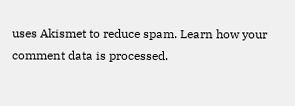uses Akismet to reduce spam. Learn how your comment data is processed.